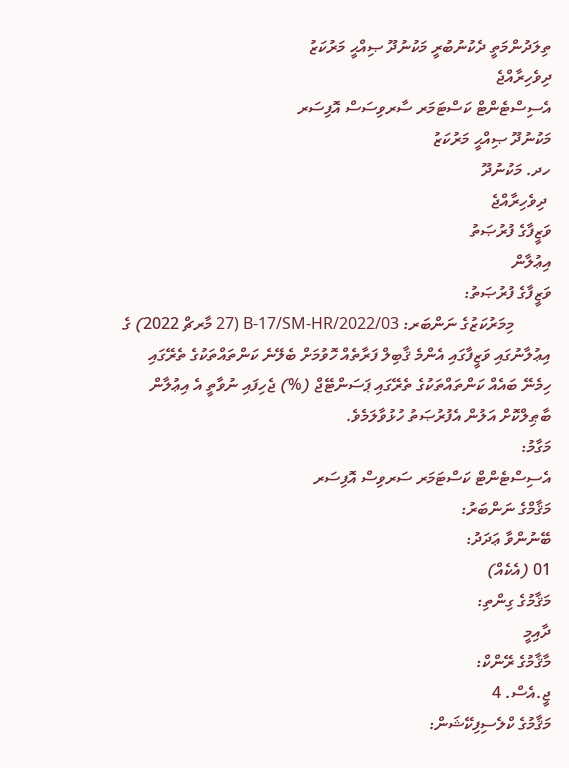ތިލަދުންމަތީ ދެކުނުބުރީ މަކުނުދޫ ޞިއްޙީ މަރުކަޒު
ދިވެހިރާއްޖެ
އެސިސްޓެންޓް ކަސްޓަމަރ ސާރވިސަސް އޮފިސަރ
މަކުނުދޫ ޞިއްޙީ މަރުކަޒު
ހދ. މަކުނުދޫ
 ދިވެހިރާއްޖެ
ވަޒީފާގެ ފުރުޞަތު
އިޢުލާން
ވަޒީފާގެ ފުރުޞަތު:
         މިމަރުކަޒުގެ ނަންބަރ: B-17/SM-HR/2022/03 (27 މާރޗް 2022) ގެ އިޢުލާނުގައި ވަޒީފާގައި އެންމެ ޤާބިލް ފަރާތެއް ހޮވުމަށް ބެލޭނެ ކަންތައްތަކުގެ ތެރޭގައި ހިމެނޭ ބައެއް ކަންތައްތަކުގެ ތެރޭގައި ޕަސަންޓޭޖް (%) ޖެހިފައި ނުވާތީ އެ އިޢުލާން ބާޠިލްކޮށް އަލުން އެފުރުޞަތު ހުޅުވާލަމެވެ.
މަގާމު:
އެސިސްޓެންޓް ކަސްޓަމަރ ސަރވިސް އޮފިސަރ
މަޤާމްގެ ނަންބަރު:
ބޭނުންވާ ޢަދަދު:
01 (އެކެއް)
މަޤާމުގެ ގިންތި:
ދާއިމީ
މާޤާމުގެ ރޭންކް:
ޖީ.އެސް. 4
މަޤާމުގެ ކްލެސިފިކޭޝަން: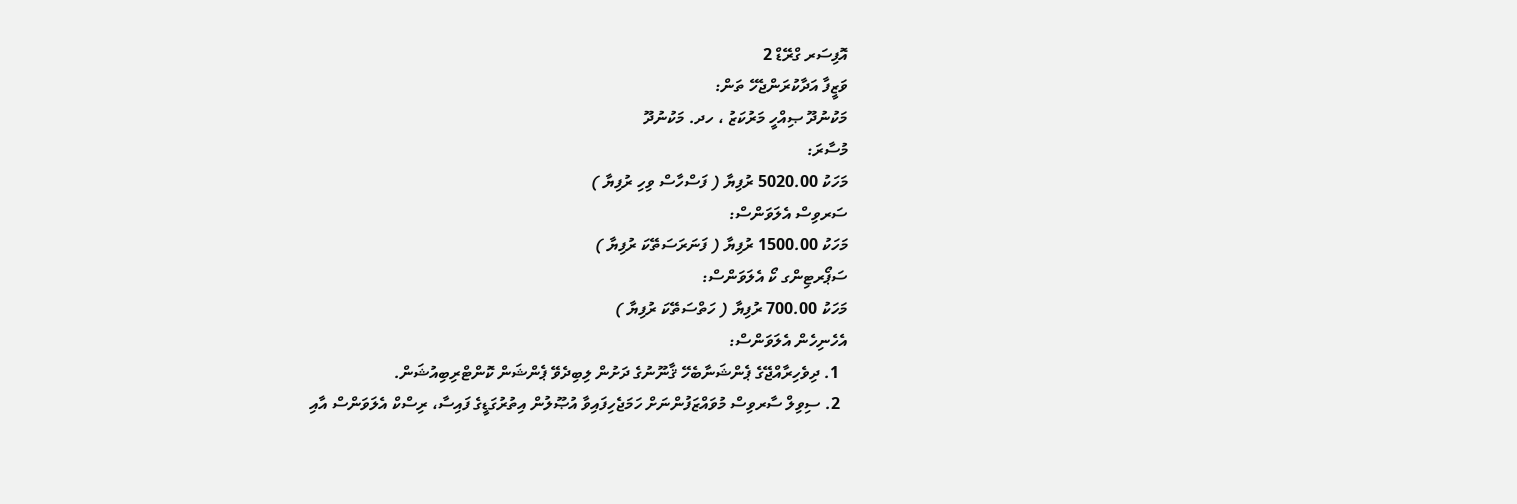އޮފިސަރ ގްރޭޑް 2
ވަޒީފާ އަދާކުރަންޖެހޭ ތަން:
މަކުނުދޫ ޞިއްހީ މަރުކަޒު ، ހދ. މަކުނުދޫ
މުސާރަ:
މަހަކު 5020.00 ރުފިޔާ ( ފަސްހާސް ވިހި ރުފިޔާ )
ސަރވިސް އެލަވަންސް:
މަހަކު 1500.00 ރުފިޔާ ( ފަނަރަސަތޭކަ ރުފިޔާ )
ސަޕޯރޓިންގ ކޯ އެލަވަންސް:
މަހަކު 700.00 ރުފިޔާ ( ހަތްސަތޭކަ ރުފިޔާ )
އެހެނިހެން އެލަވަންސް:
  1. ދިވެހިރާއްޖޭގެ ޕެންޝަނާބެހޭ ޤާނޫނުގެ ދަށުން ލިބިދެވޭ ޕެންޝަން ކޮންޓްރިބިއުޝަން.
  2. ސިވިލް ސާރވިސް މުވައްޒަފުންނަށް ހަމަޖެހިފައިވާ އުޞޫލުން އިތުރުގަޑީގެ ފައިސާ، ރިސްކް އެލަވަންސް އާއި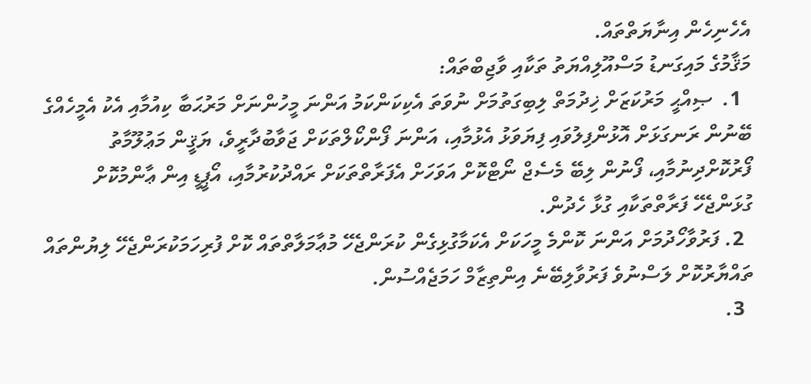އެހެނިހެން އިނާޔަތްތައް.
މަޤާމުގެ މައިގަނޑު މަސްއޫލިއްޔަތު ތަކާއި ވާޖިބްތައް:
  1.  ޞިއްޙީ މަރުކަޒަށް ޚިދުމަތް ލިބިގަތުމަށް ނުވަތަ އެކިކަންކަމު އަންނަ މީހުންނަށް މަރުޙަބާ ކިއުމާއި އެކު އެމީހެއްގެ ބޭނުން ރަނގަޅަށް އޮޅުންފިލުވައި ފިޔަވަޅު އެޅުމާއި، އަންނަ ފޯންކޯލްތަކަށް ޖަވާބުދާރީވެ، ޔަޤީން މަޢުލޫމާތު ފޯރުކޮށްދިނުމާއި، ފޯނުން ލިބޭ މެސެޖް ނޯޓްކޮށް އަވަހަށް އެފަރާތްތަކަށް ރައްދުކުރުމާއި، އޯޕީޑީ އިން ޢާންމުކޮށް ގުޅަންޖެހޭ ފަރާތްތަކާއި ގުޅާ ހެދުން.
  2. ފަރުވާހޯދުމަށް އަންނަ ކޮންމެ މީހަކަށް އެކަމާގުޅިގެން ކުރަންޖެހޭ މުޢާމަލާތްތައް ކޮށް ފުރިހަމަކުރަންޖެހޭ ލިޔުންތައް ތައްޔާރުކޮށް ލަސްނުވެ ފަރުވާލިބޭނެ އިންތިޒާމް ހަމަޖެއްސުން.
  3.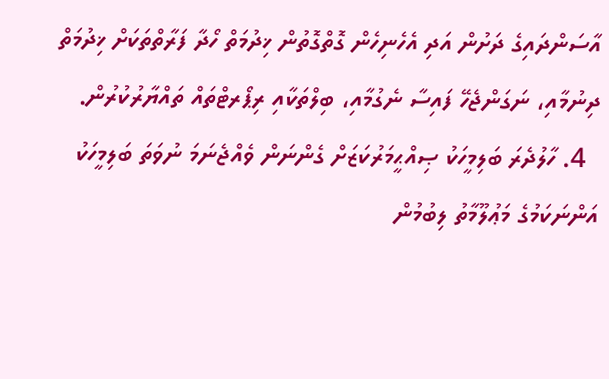އާސަންދައިގެ ދަށުން އަދި އެހެނިހެން ގޮތްގޮތުން ޚިދުމަތް ހޯދާ ފަރާތްތަކަށް ޚިދުމަތް ދިނުމާއި، ނަގަންޖެހޭ ފައިސާ ނެގުމާއި، ބިލްތަކާއި ރިޕޯރޓްތައް ތައްޔާރުކުރުން.
  4. ހާލުދެރަ ބަލިމީހަކު ޞިއްޙީމަރުކަޒަށް ގެންނަން ވެއްޖެނަމަ ނުވަތަ ބަލިމީހަކު އަންނަކަމުގެ މަޢުލޫމާތު ލިބުމުން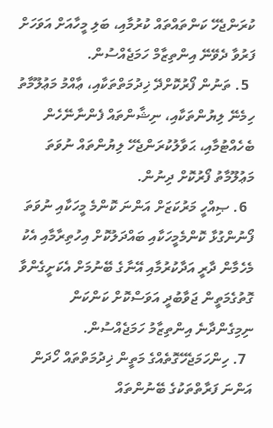ކުރަންޖެހޭ ކަންތައްތައް ކުރުމާއި، ބަލި މީހާއަށް އަވަހަށް ފަރުވާ ދެވޭނޭ އިންތިޒާމް ހަމަޖެއްސުން.
  5. ތަނުން ފޯރުކޮށްދޭ ޚިދުމަތްތަކާއި، ޢާއްމު މަޢުލޫމާތު ހިމެނޭ ލިޔުންތަކާއި، ނިޝާންތައް ފެންނާނޭހެން ބެހެއްޓުމާއި، ޙަވާލުކުރަންޖެހޭ ލިޔުންތައް ނުވަތަ މަޢުލޫމާތު ފޯރުކޮށް ދިނުން.
  6. ޞިއްހީ މަރުކަޒަށް އަންނަ ކޮންމެ މީހަކާއި ނުވަތަ ފޯނުންގުޅާ ކޮންމެމީހަކާއި ބައްދަލުކޮށް އިހުތިރާމާއި އެކު މެހެމާން ދާރީ އަދާކުރުމާއި އޭނާގެ ބޭނުމަށް އެކަށީގެންވާ ގޮތުގެމަތީން ޖަވާބުދީ އަވަސްކޮށް ކަންކަން ނިމިގެންދާނެ އިންތިޒާމު ހަމަޖެއްސުން.
  7. ހިންހަމަޖެހޭގޮތެއްގެ މަތީން ޚިދުމަތްތައް ހޯދަން އަންނަ ފަރާތްތަކުގެ ބޭނުންތައް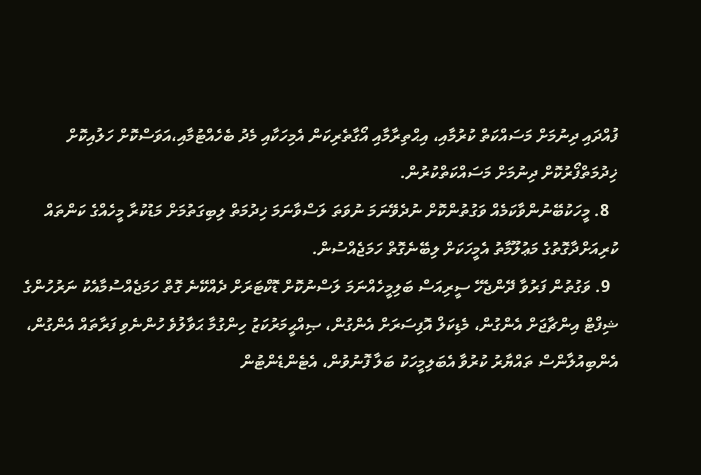ފުއްދައި ދިނުމަށް މަސައްކަތް ކުރުމާއި، އިޙްތިރާމާއި އޯގާތެރިކަން އެމިހަކާއި މެދު ބެހެއްޓުމާއި،އަވަސްކޮށް ހަލުއިކޮށް ޚިދުމަތްފޯރުކޮށް ދިނުމަށް މަސައްކަތްކުރުން.
  8. މީހަކުބޭނުންވާކަމެއް ވަގުތުންކޮށް ނުދެވޭނަމަ ނުވަތަ ލަސްވާނަމަ ޚިދުމަތް ލިބިގަތުމަށް މަޑުކުރާ މީހެއްގެ ކަންތައް ކުރިއަށްދާގޮތުގެ މަޢުލޫމާތު އެމީހަކަށް ލިބޭނެގޮތް ހަމަޖެއްސުން.
  9. ވަގުތުން ފަރުވާ ދޭންޖެހޭ ސީރިއަސް ބަލިމީހެއްނަމަ ލަސްނުކޮށް ޑޮކްޓަރަށް ދެއްކޭނެ ގޮތް ހަމަޖެއްސުމާއެކު ނަރުހުންގެ ޝިފްޓް އިންޗާޖަށް އެންގުން، މެޑިކަލް އޮފިސަރަށް އެންގުން، ޞިއްޙީމަރުކަޒު ހިންގުމާ ޙަވާލުވެ ހުންނެވި ފަރާތައް އެންގުން، އެންބިއުލާންސް ތައްޔާރު ކުރުވާ އެބަލިމީހަކު ބަލާ ފޮނުވުން، އެޓެންޑެންޓުން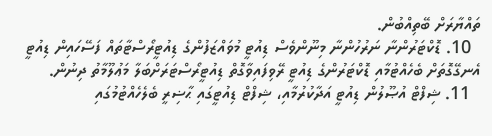ތައްޔާރަށް ބޭތިއްބުން.
  10. ޑޮކްޓަރުންނާ ނަރުހުންނާ މިނޫންވެސް ޑިއުޓީ މުވައްޒަފުންގެ ޑިއުޓީރޯސްޓާތައް ފަސޭހައިން ޑިއުޓީ އެނގޭގޮތަށް ބެހެއްޓުމާއި ޑޮކްޓަރުންގެ ޑިއުޓީ ރޭވިފައިވާގޮތް ޑިއުޓީރޯސްޓަރަށްބަލާ މަޢުލޫމާތު ދިނުން.
  11. ޝިފްޓް އުޞޫލުން ޑިއުޓީ އަދާކުރުމާއި، ޝިފްޓް ޑިއުޓީގައި ޙާޟިރީ ބެލެހެއްޓުމުގައި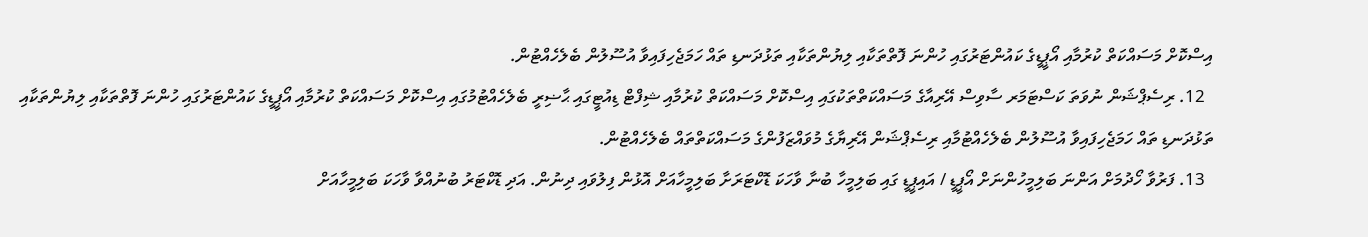އިސްކޮށް މަސައްކަތް ކުރުމާއި އޯޕީޑީގެ ކައުންޓަރުގައި ހުންނަ ފޮތްތަކާއި ލިޔުންތަކާއި ތަޅުދަނޑި ތައް ހަމަޖެހިފައިވާ އުސޫލުން ބެލެހެއްޓުން.
  12. ރިސެޕްޝަން ނުވަތަ ކަސްޓަމަރ ސާވިސް އޭރިއާގެ މަސައްކަތްތަކުގައި އިސްކޮށް މަސައްކަތް ކުރުމާއި ޝިފްޓް ޑިއުޓީގައި ޙާޟިރީ ބެލެހެއްޓުމުގައި އިސްކޮށް މަސައްކަތް ކުރުމާއި އޯޕީޑީގެ ކައުންޓަރުގައި ހުންނަ ފޮތްތަކާއި ލިޔުންތަކާއި ތަޅުދަނޑި ތައް ހަމަޖެހިފައިވާ އުސޫލުން ބެލެހެއްޓުމާއި ރިސެޕްޝަން އޭރިޔާގެ މުވައްޒަފުންގެ މަސައްކަތްތައް ބެލެހެއްޓުން.
  13. ފަރުވާ ހޯދުމަށް އަންނަ ބަލިމީހުންނަށް އޯޕީޑީ / އައިޕީޑީ ގައި ބަލިމީހާ ބުނާ ވާހަކަ ޑޮކްޓަރަށާ ބަލިމީހާއަށް އޮޅުން ފިލުވައި ދިނުން. އަދި ޑޮކްޓަރު ބުނުއްވާ ވާހަކަ ބަލިމީހާއަށް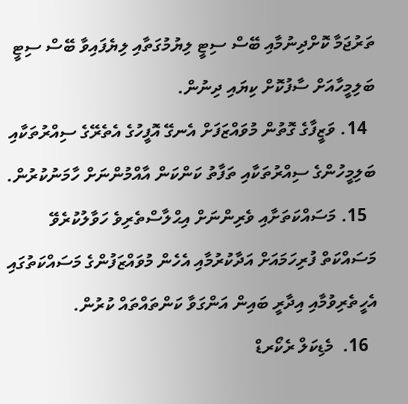ތަރުޖަމާ ކޮށްދިނުމާއި ބޭސް ސިޓީ ލިޔުމުގަތާއި ލިޔެފައިވާ ބޭސް ސިޓީ ބަލިމީހާއަށް ސާފުކޮށް ކިޔައި ދިނުން.
  14. ވަޒީފާގެ ގޮތުން މުވައްޒަފަށް އެނގޭ އޮފީހުގެ އެތެރޭގެ ސިއްރުތަކާއި ބަލިމީހުންގެ ސިއްރުތަކާއި ތަފާތު ކަންކަން އާއްމުންނަށް ހާމަނުކުރުން.
  15. މަސައްކަތަށާއި ވެރިންނަށް އިޙްލާސްތެރިވެ ހަވާލުކުރެވޭ މަސައްކަތް ފުރިހަމައަށް އަދާކުރުމާއި އެހެން މުވައްޒަފުންގެ މަސައްކަތުގައި އެހީތެރިވުމާއި އިދާރީ ބައިން އަންގަވާ ކަންތައްތައް ކުރުން.
  16.  މެޑިކަލް ރެކޯރޑް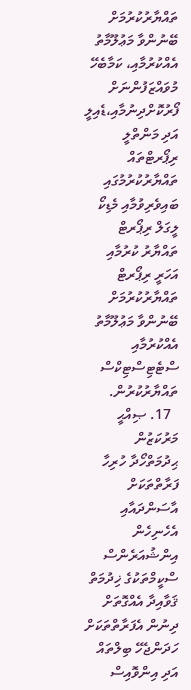ތައްޔާރުކުރުމަށް ބޭނުންވާ މަޢުލޫމާތު އެއްކުރުމާއި، ކަމާބެހޭ މުވައްޒަފުންނަށް ފޯރުކޮށްދިނުމާއި،ޑެއިލީ އަދި މަންތްލީ ރިޕޯރޓްތައް ތައްޔާރުކުރުމުގައި ބައިވެރިވުމާއި މެޑިކޯ ލީގަލް ރިޕޯރޓް ތައްޔާރު ކުރުމާއި އަހަރީ ރިޕޯރޓް ތައްޔާރުކުރުމަށް ބޭނުންވާ މަޢުލޫމާތު އެއްކުރުމާއި ސްޓެޓިސްޓިކްސް ތައްޔާރުކުރުން.
  17. ޞިއްޙީ މަރުކަޒުން ޙިދުމަތްހޯދާ ހުރިހާ ފަރާތްތަކަށް އާސަންދައާއި އެހެނިހެން އިންޝުއަރެންސް ސްކީމްތަކުގެ ޚިދުމަތް ޤަވާއިދާ އެއްގޮތަށް ދިނުން އެފަރާތްތަކަށް ހަދަންޖެހޭ ބިލްތައް އަދި އިންވޮއިސް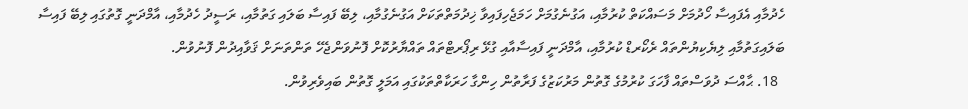ހެދުމާއި އެފައިސާ ހޯދުމަށް މަސައްކަތް ކުރުމާއި، އަގުނެގުމަށް ހަމަޖެހިފައިވާ ޚިދުމަތްތަކަށް އަގުނެގުމާއި، ލިބޭ ފައިސާ ބަލައި ގަތުމާއި، ރަސީދު ހެދުމާއި، އާމްދަނީ ގޮތުގައި ލިބޭ ފައިސާ ބަލައިގަތުމާއި ލިޔެކިޔުންތައް ރެކޯރޑް ކުރުމާއި، އާމްދަނީ ފައިސާއާއި ގުޅޭ ރިޕޯރޓްތައް ތައްޔާރުކޮށް ފޮނުވަންޖެހޭ ތަންތަނަށް ޤަވާއިދުން ފޮނުވުން.
  18. ޙާއްސަ ދުވަސްތައް ފާހަގަ ކުރުމުގެ ގޮތުން މަރުކަޒުގެ ފަރާތުން ހިންގާ ހަރަކާތްތަކުގައި އަމަލީ ގޮތުން ބައިވެރިވުން.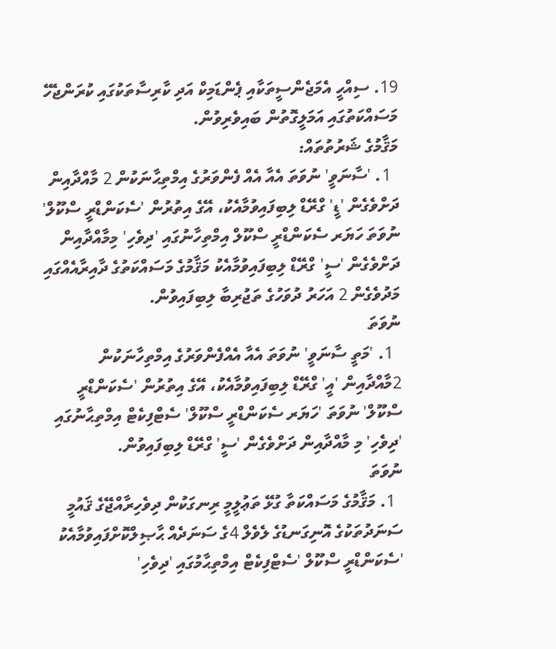19. ސިއްހީ އެމަޖެންސީތަކާއި ޕެންޑަމިކް އަދި ކާރިސާތަކުގައި ކުރަންޖެހޭ މަސައްކަތުގައި އަމަލީގޮތުން ބައިވެރިވުން.
މަޤާމުގެ ޝަރުތުތައް:
  1. 'ސާނަވީ' ނުވަތަ އެއާ އެއް ފެންވަރުގެ އިމްތިޙާނަކުން 2 މާއްދާއިން ދަށްވެގެން 'ޑީ' ގްރޭޑް ލިބިފައިވުމާއެކު، އޭގެ އިތުރުން 'ސެކަންޑްރީ ސްކޫލް' ނުވަތަ ހަޔަރ ސެކަންޑްރީ ސްކޫލް އިމްތިހާނުގައި 'ދިވެހި' މިމާއްދާއިން ދަށްވެގެން 'ސީ' ގްރޭޑް ލިބިފައިވުމާއެކު މަޤާމުގެ މަސައްކަތުގެ ދާއިރާއެއްގައި މަދުވެގެން 2 އަހަރު ދުވަހުގެ ތަޖުރިބާ ލިބިފައިވުން.
ނުވަތަ
  1. 'މަތީ ސާނަވީ' ނުވަތަ އެއާ އެއްފެންވަރުގެ އިމްތިހާނަކުން 2މާއްދާއިން 'އީ' ގްރޭޑް ލިބިފައިވުމާއެކު، އޭގެ އިތުރުން 'ސެކަންޑްރީ ސްކޫލް' ނުވަތަ 'ހަޔަރ ސެކަންޑްރީ ސްކޫލް' ސެޓްފިކެޓް އިމްތިޙާނުގައި 'ދިވެހި' މި މާއްދާއިން ދަށްވެގެން 'ސީ' ގްރޭޑް ލިބިފައިވުން.
ނުވަތަ
  1. މަޤާމުގެ މަސައްކަތާ ގުޅޭ ތަޢުލީމީ ރިނގަކުން ދިވެހިރާއްޖޭގެ ޤައުމީ ސަނަދުތަކުގެ އޮނިގަނޑުގެ ލެވެލް 4ގެ ސަނަދެއް ޙާޞިލްކޮށްފައިވުމާއެކު 'ސެކަންޑްރީ ސްކޫލް 'ސެޓްފިކެޓް އިމްތިޙާމުގައި 'ދިވެހި'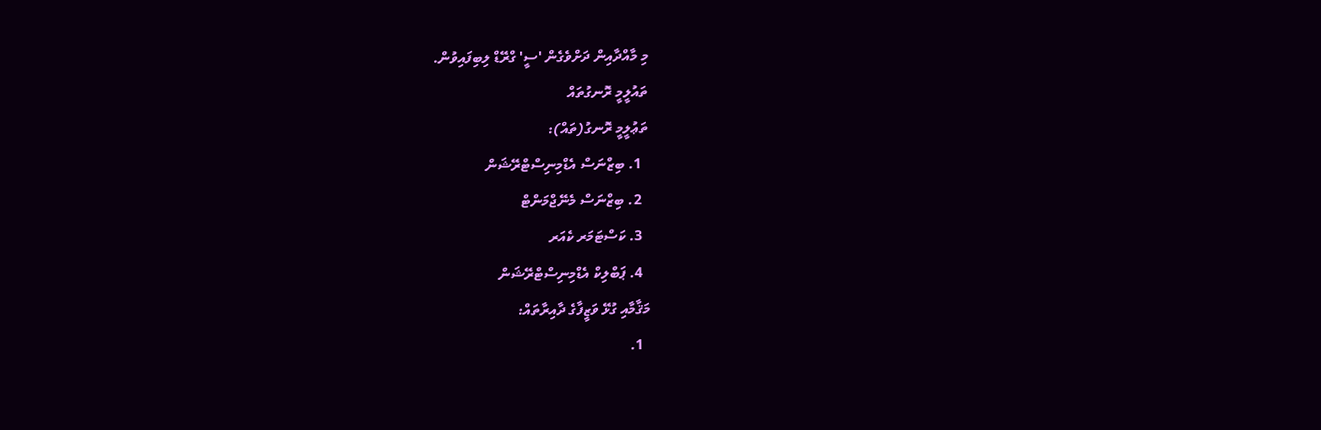މި މާއްދާއިން ދަށްވެގެން 'ސީ' ގްރޭޑް ލިބިފައިވުން.
ތައުލީމީ ރޮނގުތައް
ތަޢުލީމީ ރޮނގު(ތައް):
  1. ބިޒްނަސް އެޑްމިނިސްޓްރޭޝަން
  2. ބިޒްނަސް މެނޭޖްމަންޓް
  3. ކަސްޓަމަރ ކެއަރ
  4. ޕަބްލިކް އެޑްމިނިސްޓްރޭޝަން
މަޤާމާއި ގުޅޭ ވަޒީފާގެ ދާއިރާތައް:
  1.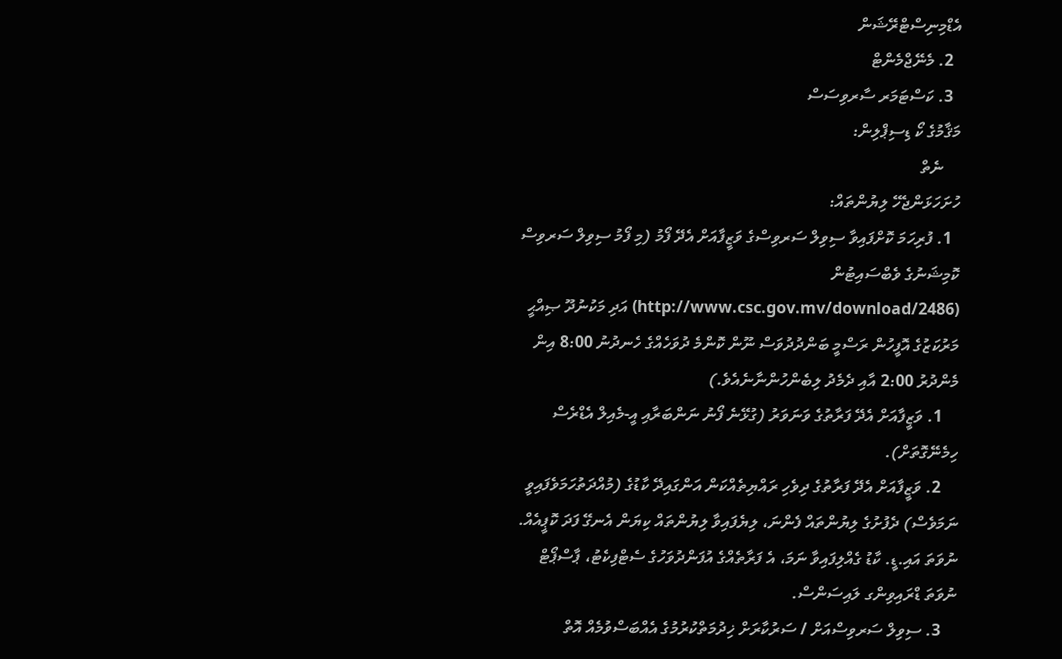އެޑްމިނިސްޓްރޭޝަން
  2. މެނޭޖްމެންޓް
  3. ކަސްޓަމަރ ސާރވިސަސް
މަޤާމުގެ ކޯ ޑިސިޕްލިން:
    ނެތް
ހުށަހަޅަންޖެހޭ ލިޔުންތައް:
  1. ފުރިހަމަ ކޮށްފައިވާ ސިވިލް ސަރވިސްގެ ވަޒީފާއަށް އެދޭ ފޯމު (މި ފޯމު ސިވިލް ސަރވިސް ކޮމިޝަނުގެ ވެބްސައިޓުން (http://www.csc.gov.mv/download/2486) އަދި މަކުނުދޫ ޞިއްޙީ މަރުކަޒުގެ އޮފީހުން ރަސްމީ ބަންދުދުވަސް ނޫން ކޮންމެ ދުވަހެއްގެ ހެނދުނު 8:00 އިން މެންދުރު 2:00 އާއި ދެމެދު ލިބެންހުންނާނެއެވެ.)
    1. ވަޒީފާއަށް އެދޭ ފަރާތުގެ ވަނަވަރު (ގުޅޭނެ ފޯނު ނަންބަރާއި އީ-މެއިލް އެޑްރެސް ހިމެނޭގޮތަށް).
    2. ވަޒީފާއަށް އެދޭ ފަރާތުގެ ދިވެހި ރައްޔިތެއްކަން އަންގައިދޭ ކާޑުގެ (މުއްދަތުހަމަވެފައިވީ ނަމަވެސް) ދެފުށުގެ ލިޔުންތައް ފެންނަ، ލިޔެފައިވާ ލިޔުންތައް ކިޔަން އެނގޭ ފަދަ ކޮޕީއެއް. ނުވަތަ އައި.ޑީ. ކާޑު ގެއްލިފައިވާ ނަމަ، އެ ފަރާތެއްގެ އުފަންދުވަހުގެ ސެޓްފިކެޓު، ޕާސްޕޯޓް ނުވަތަ ޑްރައިވިންގ ލައިސަންސް.
    3. ސިވިލް ސަރވިސްއަށް / ސަރުކާރަށް ޚިދުމަތްކުރުމުގެ އެއްބަސްވުމެއް އޮތް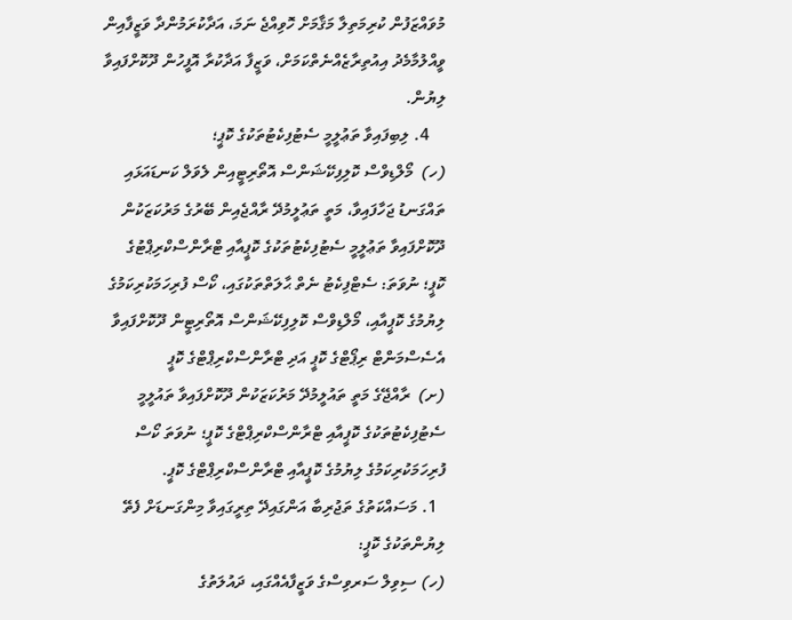މުވައްޒަފުން ކުރިމަތިލާ މަޤާމަށް ހޮވިއްޖެ ނަމަ، އަދާކުރަމުންދާ ވަޒީފާއިން ވީއްލުމާމެދު އިއުތިރާޒެއްނެތްކަމަށް، ވަޒީފާ އަދާކުރާ އޮފީހުން ދޫކޮށްފައިވާ ލިޔުން.
    4. ލިބިފައިވާ ތަޢުލީމީ ސެޓުފިކެޓުތަކުގެ ކޮޕީ؛
(ހ)  މޯލްޑިވްސް ކޮލިފިކޭޝަންސް އޮތޯރިޓީއިން ލެވަލް ކަނޑައަޅައި ތައްގަނޑު ޖަހާފައިވާ، މަތީ ތަޢުލީމުދޭ ރާއްޖެއިން ބޭރުގެ މަރުކަޒަކުން ދޫކޮށްފައިވާ ތަޢުލީމީ ސެޓުފިކެޓުތަކުގެ ކޮޕީއާއި ޓްރާންސްކްރިޕްޓުގެ ކޮޕީ؛ ނުވަތަ: ސެޓްފިކެޓު ނެތް ޙާލަތްތަކުގައި، ކޯސް ފުރިހަމަކުރިކަމުގެ ލިޔުމުގެ ކޮޕީއާއި، މޯލްޑިވްސް ކޮލިފިކޭޝަންސް އޮތޯރިޓީން ދޫކޮށްފައިވާ އެސެސްމަންޓް ރިޕޯޓްގެ ކޮޕީ އަދި ޓްރާންސްކްރިޕްޓްގެ ކޮޕީ
(ށ)  ރާއްޖޭގެ މަތީ ތައުލީމުދޭ މަރުކަޒަކުން ދޫކޮށްފައިވާ ތައުލީމީ ސެޓުފިކެޓުތަކުގެ ކޮޕީއާއި ޓްރާންސްކްރިޕްޓްގެ ކޮޕީ؛ ނުވަތަ ކޯސް ފުރިހަމަކުރިކަމުގެ ލިޔުމުގެ ކޮޕީއާއި ޓްރާންސްކްރިޕްޓްގެ ކޮޕީ.
  1. މަސައްކަތުގެ ތަޖުރިބާ އަންގައިދޭ ތިރީގައިވާ މިންގަނޑަށް ފެތޭ ލިޔުންތަކުގެ ކޮޕީ:
(ހ) ސިވިލް ސަރވިސްގެ ވަޒީފާއެއްގައި، ދައުލަތުގެ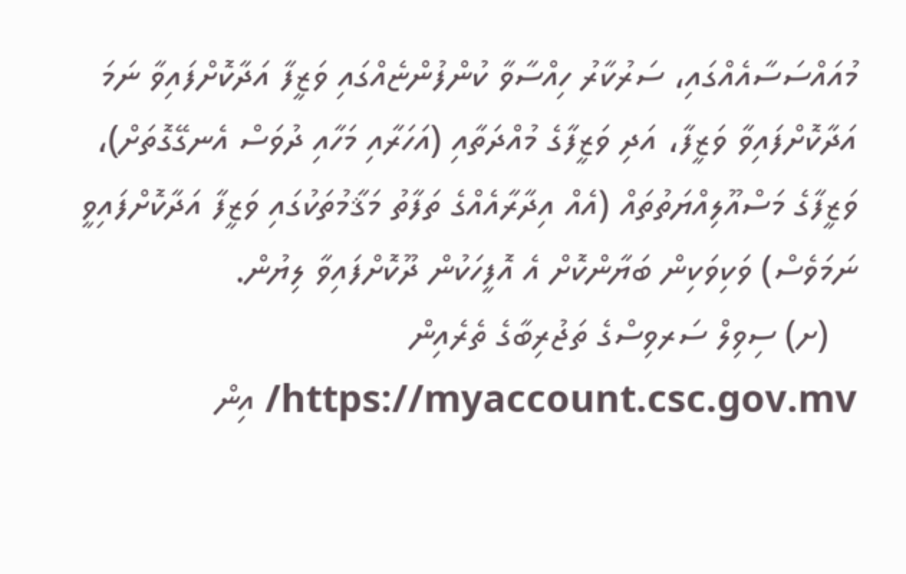މުއައްސަސާއެއްގައި، ސަރުކާރު ހިއްސާވާ ކުންފުންޏެއްގައި ވަޒީފާ އަދާކޮށްފައިވާ ނަމަ އަދާކޮށްފައިވާ ވަޒީފާ، އަދި ވަޒީފާގެ މުއްދަތާއި (އަހަރާއި މަހާއި ދުވަސް އެނގޭގޮތަށް)، ވަޒީފާގެ މަސްއޫލިއްޔަތުތައް (އެއް އިދާރާއެއްގެ ތަފާތު މަޤާމުތަކުގައި ވަޒީފާ އަދާކޮށްފައިވީ ނަމަވެސް) ވަކިވަކިން ބަޔާންކޮށް އެ އޮފީހަކުން ދޫކޮށްފައިވާ ލިޔުން.
   (ށ) ސިވިލް ސަރވިސްގެ ތަޖުރިބާގެ ތެރެއިން https://myaccount.csc.gov.mv/ އިން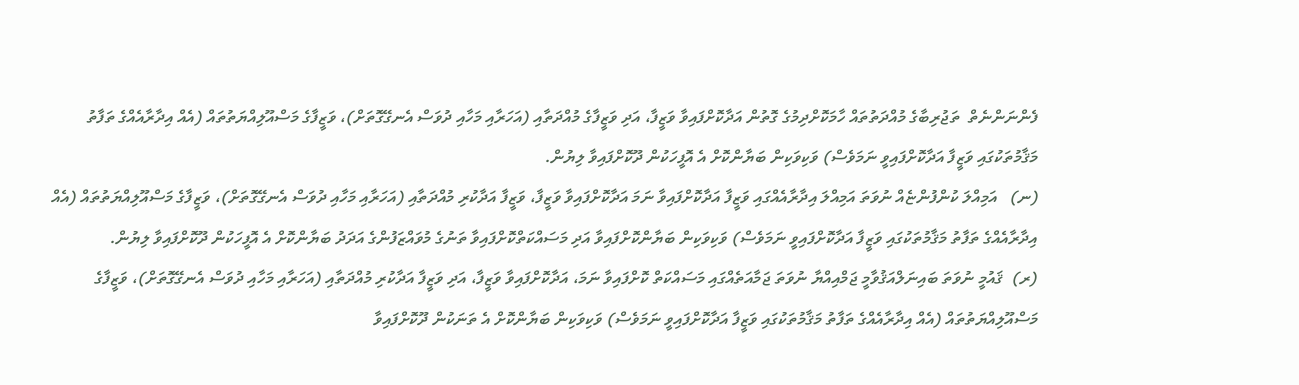ފެންނަންނެތް  ތަޖުރިބާގެ މުއްދަތުތައް ހާމަކޮށްދިމުގެ ގޮތުން އަދާކޮށްފައިވާ ވަޒީފާ، އަދި ވަޒީފާގެ މުއްދަތާއި (އަހަރާއި މަހާއި ދުވަސް އެނގޭގޮތަށް)، ވަޒީފާގެ މަސްއޫލިއްޔަތުތައް (އެއް އިދާރާއެއްގެ ތަފާތު މަޤާމުތަކުގައި ވަޒީފާ އަދާކޮށްފައިވީ ނަމަވެސް) ވަކިވަކިން ބަޔާންކޮށް އެ އޮފީހަކުން ދޫކޮށްފައިވާ ލިޔުން.
(ނ)   އަމިއްލަ ކުންފުންޏެއް ނުވަތަ އަމިއްލަ އިދާރާއެއްގައި ވަޒީފާ އަދާކޮށްފައިވާ ނަމަ އަދާކޮށްފައިވާ ވަޒީފާ، ވަޒީފާ އަދާކުރި މުއްދަތާއި (އަހަރާއި މަހާއި ދުވަސް އެނގޭގޮތަށް)، ވަޒީފާގެ މަސްއޫލިއްޔަތުތައް (އެއް އިދާރާއެއްގެ ތަފާތު މަޤާމުތަކުގައި ވަޒީފާ އަދާކޮށްފައިވީ ނަމަވެސް) ވަކިވަކިން ބަޔާންކޮށްފައިވާ އަދި މަސައްކަތްކޮށްފައިވާ ތަނުގެ މުވައްޒަފުންގެ އަދަދު ބަޔާންކޮށް އެ އޮފީހަކުން ދޫކޮށްފައިވާ ލިޔުން.
(ރ)  ޤައުމީ ނުވަތަ ބައިނަލްއަޤުވާމީ ޖަމްއިއްޔާ ނުވަތަ ޖަމާއަތެއްގައި މަސައްކަތް ކޮށްފައިވާ ނަމަ، އަދާކޮށްފައިވާ ވަޒީފާ، އަދި ވަޒީފާ އަދާކުރި މުއްދަތާއި (އަހަރާއި މަހާއި ދުވަސް އެނގޭގޮތަށް)، ވަޒީފާގެ މަސްއޫލިއްޔަތުތައް (އެއް އިދާރާއެއްގެ ތަފާތު މަޤާމުތަކުގައި ވަޒީފާ އަދާކޮށްފައިވީ ނަމަވެސް) ވަކިވަކިން ބަޔާންކޮށް އެ ތަނަކުން ދޫކޮށްފައިވާ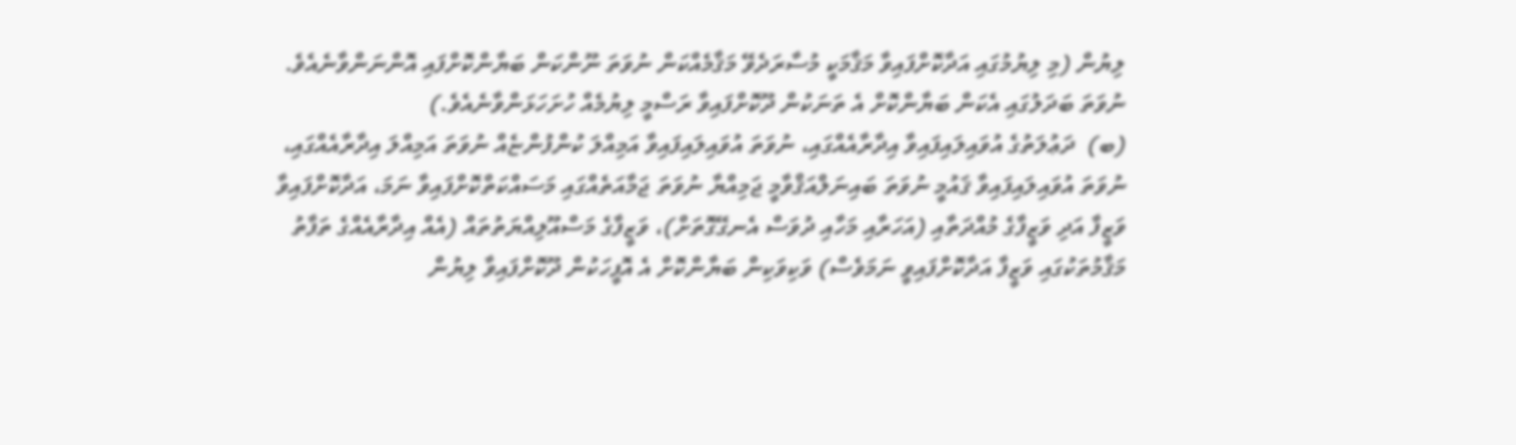ލިޔުން (މި ލިޔުމުގައި އަދާކޮށްފައިވާ މަޤާމަކީ މުސާރަދެވޭ މަޤާމެއްކަން ނުވަތަ ނޫންކަން ބަޔާންކޮށްފައި އޮންނަންވާނެއެވެ. ނުވަތަ ބަދަލުގައި އެކަން ބަޔާންކޮށް އެ ތަނަކުން ދޫކޮށްފައިވާ ރަސްމީ ލިޔުމެއް ހުށަހަޅަންވާނެއެވެ.)
(ބ)  ދަޢުލަތުގެ އުވައިލައިފައިވާ އިދާރާއެއްގައި، ނުވަތަ އުވައިލައިފައިވާ އަމިއްލަ ކުންފުންޏެއް ނުވަތަ އަމިއްލަ އިދާރާއެއްގައި، ނުވަތަ އުވައިލައިފައިވާ ޤައުމީ ނުވަތަ ބައިނަލްއަޤްވާމީ ޖަމިއްޔާ ނުވަތަ ޖަމާއަތެއްގައި މަސައްކަތްކޮށްފައިވާ ނަމަ، އަދާކޮށްފައިވާ ވަޒީފާ އަދި ވަޒީފާގެ މުއްދަތާއި (އަހަރާއި މަހާއި ދުވަސް އެނގޭގޮތަށް)، ވަޒީފާގެ މަސްއޫލިއްޔަތުތައް (އެއް އިދާރާއެއްގެ ތަފާތު މަޤާމުތަކުގައި ވަޒީފާ އަދާކޮށްފައިވީ ނަމަވެސް) ވަކިވަކިން ބަޔާންކޮށް އެ އޮފީހަކުން ދޫކޮށްފައިވާ ލިޔުން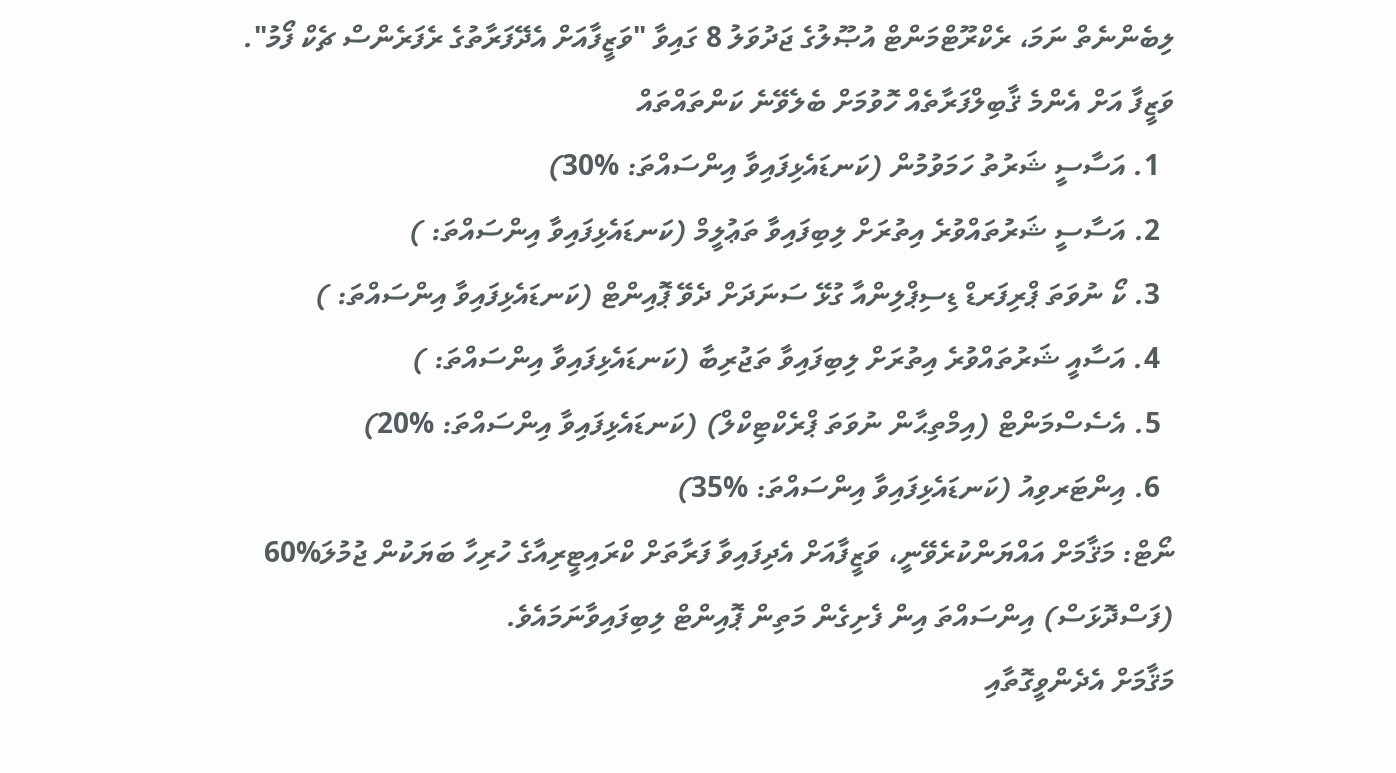ލިބެންނެތް ނަމަ، ރެކްރޫޓްމަންޓް އުޞޫލުގެ ޖަދުވަލު 8 ގައިވާ "ވަޒީފާއަށް އެދޭފަރާތުގެ ރެފަރެންސް ޗެކް ފޯމު".
ވަޒީފާ އަށް އެންމެ ޤާބިލްފަރާތެއް ހޮވުމަށް ބެލެވޭނެ ކަންތައްތައް
  1. އަސާސީ ޝަރުތު ހަމަވުމުން (ކަނޑައެޅިފައިވާ އިންސައްތަ: %30)
  2. އަސާސީ ޝަރުތައްވުރެ އިތުރަށް ލިބިފައިވާ ތަޢުލީމް (ކަނޑައެޅިފައިވާ އިންސައްތަ: )
  3. ކޯ ނުވަތަ ޕްރިފަރޑް ޑިސިޕްލިންއާ ގުޅޭ ސަނަދަށް ދެވޭ ޕޮއިންޓް (ކަނޑައެޅިފައިވާ އިންސައްތަ: )
  4. އަސާއީ ޝަރުތައްވުރެ އިތުރަށް ލިބިފައިވާ ތަޖުރިބާ (ކަނޑައެޅިފައިވާ އިންސައްތަ: )
  5. އެސެސްމަންޓް (އިމްތިޙާން ނުވަތަ ޕްރެކްޓިކްލް) (ކަނޑައެޅިފައިވާ އިންސައްތަ: %20)
  6. އިންޓަރވިއު (ކަނޑައެޅިފައިވާ އިންސައްތަ: %35)
ނޯޓް: މަޤާމަށް އައްޔަންކުރެވޭނީ، ވަޒީފާއަށް އެދިފައިވާ ފަރާތަށް ކްރައިޓީރިއާގެ ހުރިހާ ބަޔަކުން ޖުމުލަ%60 (ފަސްދޮޅަސް) އިންސައްތަ އިން ފެށިގެން މަތިން ޕޮއިންޓް ލިބިފައިވާނަމައެވެ.
މަޤާމަށް އެދެންވީގޮތާއި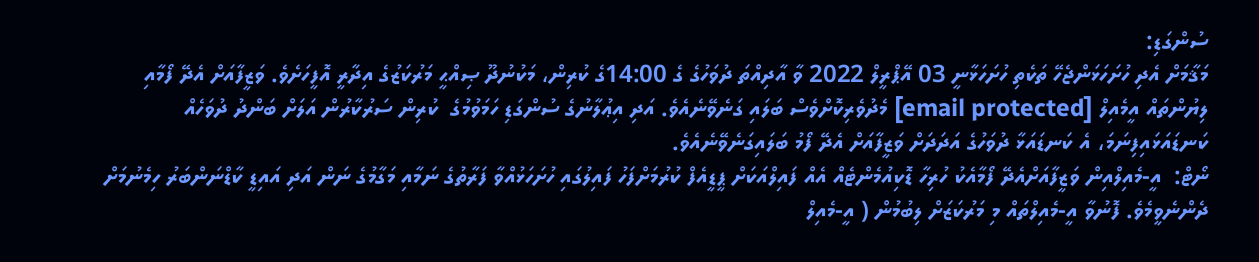ސުންގަޑި:
މަޤާމަށް އެދި ހުށަހަޅަންޖެހޭ ތަކެތި ހުށަހަޅާނީ 03 އޭޕްރީލް 2022 ވާ އާދިއްތަ ދުވަހުގެ ގެ 14:00ގެ ކުރިން، މަކުނުދޫ ޞިއްޙީ މަރުކަޒުގެ އިދާރީ އޮފީހަށެވެ. ވަޒީފާއަށް އެދޭ ފޯމާއި ލިޔުންތައް އީމެއިލް [email protected] މެދުވެރިކޮށްވެސް ބަލައި ގަނެވޭނެއެވެ. އަދި އިޢުލާނުގެ ސުންގަޑި ހަމަވުމުގެ  ކުރިން ސަރުކާރުން އަލަށް ބަންދު ދުވަހެއް ކަނޑައަޅައިފިނަމަ، އެ ކަނޑައަޅާ ދުވަހުގެ އަދަދަށް ވަޒީފާއަށް އެދޭ ފޯމު ބަލައިގަނެވޭނެއެވެ.
ނޯޓް:  އީ-މެއިލްއިން ވަޒީފާއަށްއެދޭ ފޯމާއެކު ހުރިހާ ޑޮކިއުމެންޓެއް އެއް ފައިލްއަކަށް ޕީޑީއެފް ކުރުމަށްފަހު ފައިލުގައި ހުށަހަޅުއްވާ ފަރާތުގެ ނަމާއި މަގާމުގެ ނަން އަދި އައިޑީ ކާޑްނަންބަރު ހިމެނުމަށް ދެންނެވީމެވެ. ފޮނުވާ އީ-މެއިލްތައް މި މަރުކަޒަށް ލިބުމުން ( އީ-މެއިލް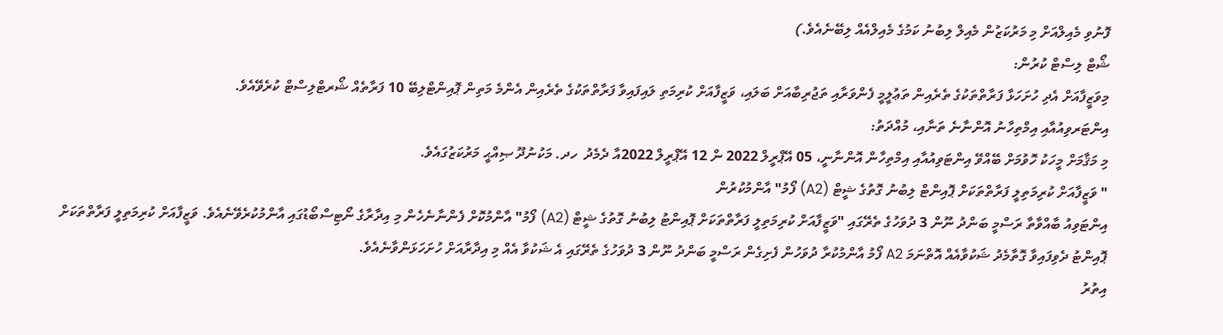ފޮނުވި މެއިލްއަށް މި މަރުކަޒުން މެއިލް ލިބުނު ކަމުގެ މެއިލްއެއް ލިބޭނެއެވެ.)
ޝޯޓް ލިސްޓް ކުރުން:
މިވަޒީފާއަށް އެދި ހުށަހަޅާ ފަރާތްތަކުގެ ތެރެއިން ތަޢުލީމީ ފެންވަރާއި ތަޖުރިބާއަށް ބަލައި، ވަޒީފާއަށް ކުރިމަތި ލައިފައިވާ ފަރާތްތަކުގެ ތެރެއިން އެންމެ މަތިން ޕޮއިންޓްލިބޭ 10 ފަރާތެއް ޝޯރޓްލިސްޓް ކުރެވޭއެވެ.
އިންޓަރވިއުއާއި އިމްތިހާނު އޮންނާނެ ތަނާއި، މުއްދަތު:
މި މަޤާމަށް މީހަކު ހޮވުމަށް ބޭއްވޭ އިންޓަވިއުއާއި އިމްތިހާން އޮންނާނީ، 05 އޭޕްރީލް 2022 ން 12 އޭޕްރީލް 2022އާ ދެމެދު  ހދ. މަކުނުދޫ ޞިއްޙީ މަރުކަޒުގައެވެ.
" ވަޒީފާއަށް ކުރިމަތިލީ ފަރާތްތަކަށް ޕޮއިންޓް ލިބުނު ގޮތުގެ ޝީޓް (A2) ފޯމު" އާންމުކުރުން
އިންޓަވިއު ބާއްވާތާ ރަސްމީ ބަންދު ނޫން 3 ދުވަހުގެ ތެރޭގައި "ވަޒީފާއަށް ކުރިމަތިލީ ފަރާތްތަކަށް ޕޮއިންޓު ލިބުނު ގޮތުގެ ޝީޓް (A2) ފޯމު" އާންމުކޮށް ފެންނާނެހެން މި އިދާރާގެ ނޯޓިސްބޯޑުގައި އާންމުކުރެވޭނެއެވެ. ވަޒީފާއަށް ކުރިމަތިލީ ފަރާތްތަކަށް ޕޮއިންޓު ދެވިފައިވާ ގޮތާމެދު ޝަކުވާއެއް އޮތްނަމަ A2 ފޯމު އާންމުކުރާ ދުވަހުން ފެށިގެން ރަސްމީ ބަންދު ނޫން 3 ދުވަހުގެ ތެރޭގައި އެ ޝަކުވާ އެއް މި އިދާރާއަށް ހުށަހަޅަންވާނެއެވެ.
އިތުރު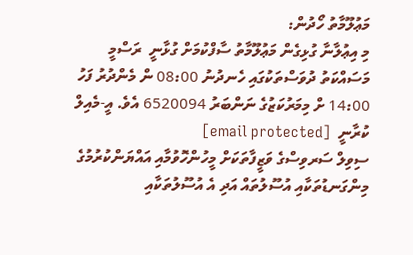މަޢުލޫމާތު ހޯދުން:
މި އިޢުލާނާ ގުޅިގެން މަޢުލޫމާތު ސާފްކުމަށް ގުޅާނީ  ރަސްމީ މަސައްކަތު ދުވަސްތަކުގައި ހެނދުނު 08:00 ން މެންދުރު ފަހު 14:00 ށް މިމަރުކަޒުގެ ނަންބަރު 6520094 އެވެ. އީ-މެއިލް ކުރާނީ  [email protected]
ސިވިލް ސަރވިސްގެ ވަޒީފާތަކަށް މީހުންހޮވުމާއި އައްޔަންކުރުމުގެ މިންގަނޑުތަކާއި އުސޫލުތައް އަދި އެ އުސޫލުތަކާއި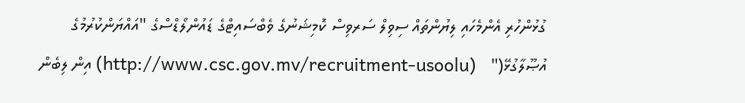ގުޅުންހުރި އެންމެހައި ލިޔުންތައް ސިވިލް ސަރވިސް ކޮމިޝަނުގެ ވެބްސައިޓްގެ ޑައުންލޯޑްސްގެ "އައްޔަންކުރުމުގެ އުޞޫލާގުޅޭ("   (http://www.csc.gov.mv/recruitment-usoolu) އިން ލިބެން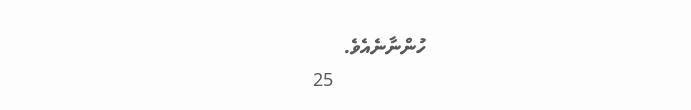ހުންނާނެއެވެ.
                    25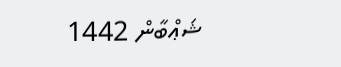ޝަޢްބާން 1442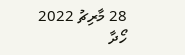28 މާރިޗު 2022
ހޯދާ